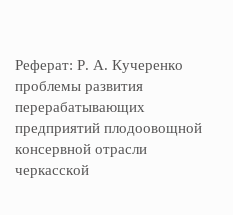Реферат: Р. А. Кучеренко проблемы развития перерабатывающих предприятий плодоовощной консервной отрасли черкасской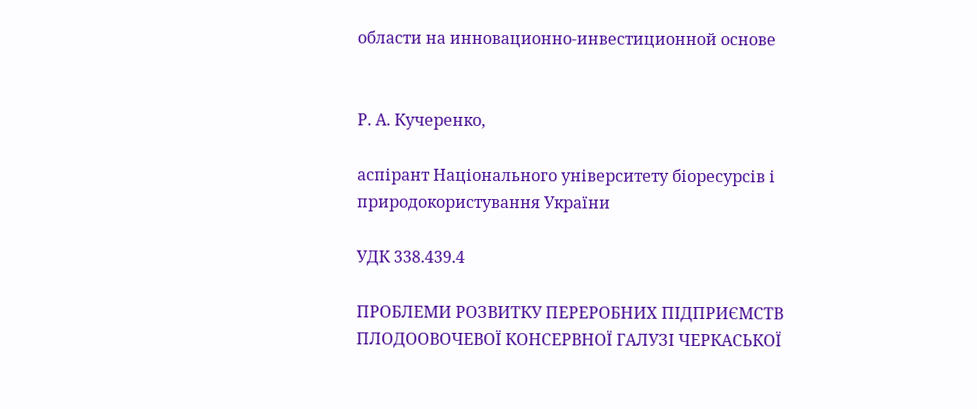области на инновационно-инвестиционной основе


Р. А. Кучеренко,

аспірант Національного університету біоресурсів і природокористування України

УДК 338.439.4

ПРОБЛЕМИ РОЗВИТКУ ПЕРЕРОБНИХ ПІДПРИЄМСТВ ПЛОДООВОЧЕВОЇ КОНСЕРВНОЇ ГАЛУЗІ ЧЕРКАСЬКОЇ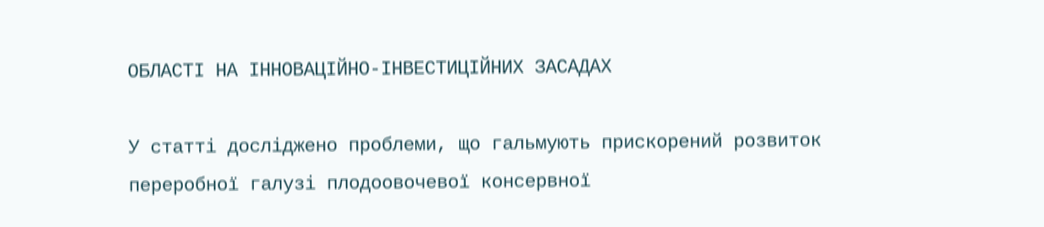ОБЛАСТІ НА ІННОВАЦІЙНО-ІНВЕСТИЦІЙНИХ ЗАСАДАХ

У статті досліджено проблеми, що гальмують прискорений розвиток переробної галузі плодоовочевої консервної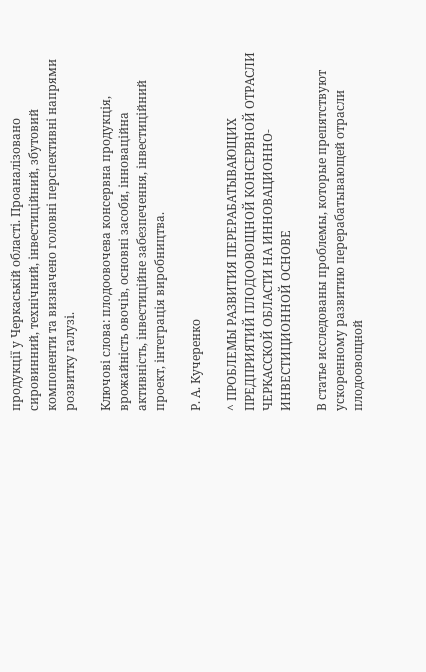продукції у Черкаській області. Проаналізовано сировинний, технічний, інвестиційний, збутовий компоненти та визначено головні перспективні напрями розвитку галузі.

Ключові слова: плодоовочева консервна продукція, врожайність овочів, основні засоби, інноваційна активність, інвестиційне забезпечення, інвестиційний проект, інтеграція виробництва.

Р. А. Кучеренко

^ ПРОБЛЕМЫ РАЗВИТИЯ ПЕРЕРАБАТЫВАЮЩИХ ПРЕДПРИЯТИЙ ПЛОДООВОЩНОЙ КОНСЕРВНОЙ ОТРАСЛИ ЧЕРКАССКОЙ ОБЛАСТИ НА ИННОВАЦИОННО-ИНВЕСТИЦИОННОЙ ОСНОВЕ

В статье исследованы проблемы, которые препятствуют ускоренному развитию перерабатывающей отрасли плодоовощной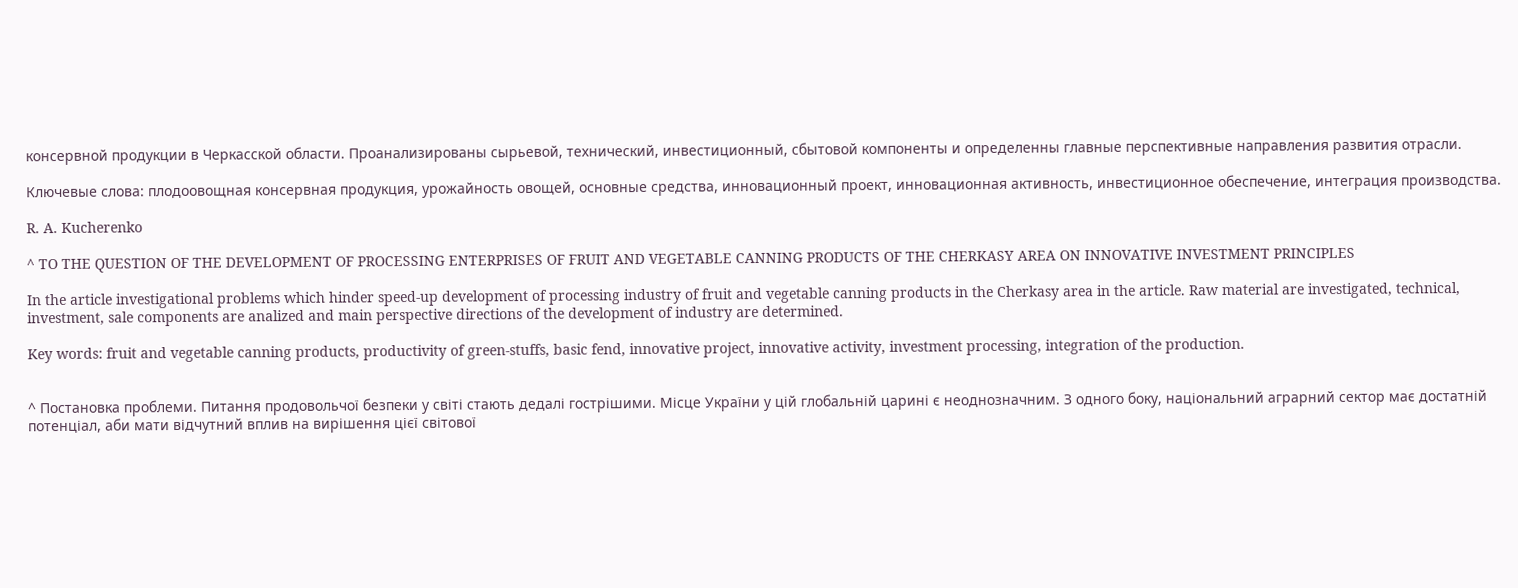консервной продукции в Черкасской области. Проанализированы сырьевой, технический, инвестиционный, сбытовой компоненты и определенны главные перспективные направления развития отрасли.

Ключевые слова: плодоовощная консервная продукция, урожайность овощей, основные средства, инновационный проект, инновационная активность, инвестиционное обеспечение, интеграция производства.

R. A. Kucherenko

^ TO THE QUESTION OF THE DEVELOPMENT OF PROCESSING ENTERPRISES OF FRUIT AND VEGETABLE CANNING PRODUCTS OF THE CHERKASY AREA ON INNOVATIVE INVESTMENT PRINCIPLES

In the article investigational problems which hinder speed-up development of processing industry of fruit and vegetable canning products in the Cherkasy area in the article. Raw material are investigated, technical, investment, sale components are analized and main perspective directions of the development of industry are determined.

Key words: fruit and vegetable canning products, productivity of green-stuffs, basic fend, innovative project, innovative activity, investment processing, integration of the production.


^ Постановка проблеми. Питання продовольчої безпеки у світі стають дедалі гострішими. Місце України у цій глобальній царині є неоднозначним. З одного боку, національний аграрний сектор має достатній потенціал, аби мати відчутний вплив на вирішення цієї світової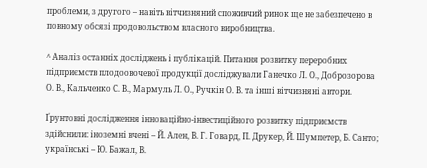проблеми, з другого – навіть вітчизняний споживчий ринок ще не забезпечено в повному обсязі продовольством власного виробництва.

^ Аналіз останніх досліджень і публікацій. Питання розвитку переробних підприємств плодоовочевої продукції досліджували Ганечко Л. О., Доброзорова О. В., Кальченко С. В., Мармуль Л. О., Ручкін О. В. та інші вітчизняні автори.

Ґрунтовні дослідження інноваційно-інвестиційного розвитку підприємств здійснили: іноземні вчені – Й. Ален, В. Г. Говард, П. Друкер, Й. Шумпетер, Б. Санто; українські – Ю. Бажал, В.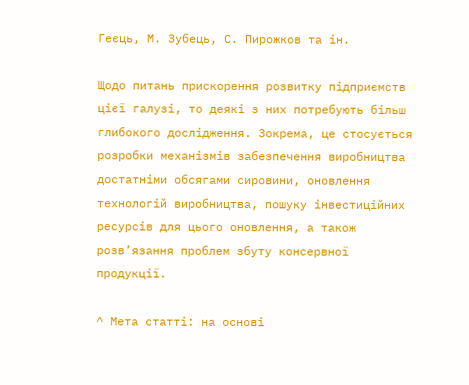Геєць, М. Зубець, С. Пирожков та ін.

Щодо питань прискорення розвитку підприємств цієї галузі, то деякі з них потребують більш глибокого дослідження. Зокрема, це стосується розробки механізмів забезпечення виробництва достатніми обсягами сировини, оновлення технологій виробництва, пошуку інвестиційних ресурсів для цього оновлення, а також розв’язання проблем збуту консервної продукції.

^ Мета статті: на основі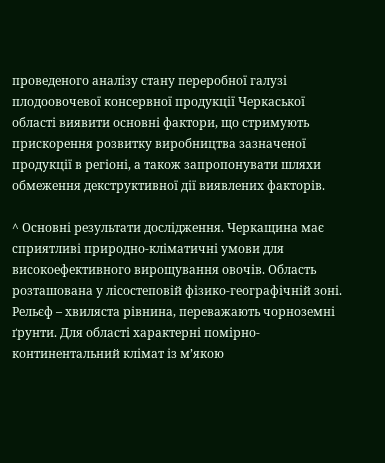проведеного аналізу стану переробної галузі плодоовочевої консервної продукції Черкаської області виявити основні фактори, що стримують прискорення розвитку виробництва зазначеної продукції в регіоні, а також запропонувати шляхи обмеження декструктивної дії виявлених факторів.

^ Основні результати дослідження. Черкащина має сприятливі природно-кліматичні умови для високоефективного вирощування овочів. Область розташована у лісостеповій фізико-географічній зоні. Рельєф – хвиляста рівнина, переважають чорноземні ґрунти. Для області характерні помірно-континентальний клімат із м’якою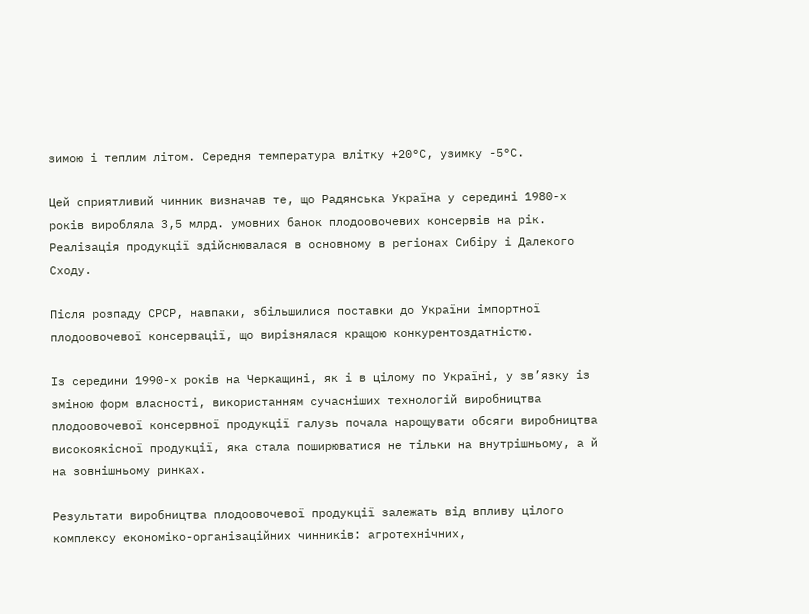зимою і теплим літом. Середня температура влітку +20°С, узимку -5°С.

Цей сприятливий чинник визначав те, що Радянська Україна у середині 1980-х років виробляла 3,5 млрд. умовних банок плодоовочевих консервів на рік. Реалізація продукції здійснювалася в основному в регіонах Сибіру і Далекого Сходу.

Після розпаду СРСР, навпаки, збільшилися поставки до України імпортної плодоовочевої консервації, що вирізнялася кращою конкурентоздатністю.

Із середини 1990-х років на Черкащині, як і в цілому по Україні, у зв’язку із зміною форм власності, використанням сучасніших технологій виробництва плодоовочевої консервної продукції галузь почала нарощувати обсяги виробництва високоякісної продукції, яка стала поширюватися не тільки на внутрішньому, а й на зовнішньому ринках.

Результати виробництва плодоовочевої продукції залежать від впливу цілого комплексу економіко-організаційних чинників: агротехнічних,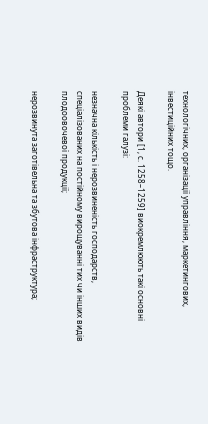технологічних, організації управління, маркетингових, інвестиційних тощо.

Деякі автори [1, с. 1258–1259] виокремлюють такі основні проблеми галузі:

незначна кількість і нерозвиненість господарств, спеціалізованих на постійному вирощуванні тих чи інших видів плодоовочевої продукції;

нерозвинута заготівельна та збутова інфраструктура;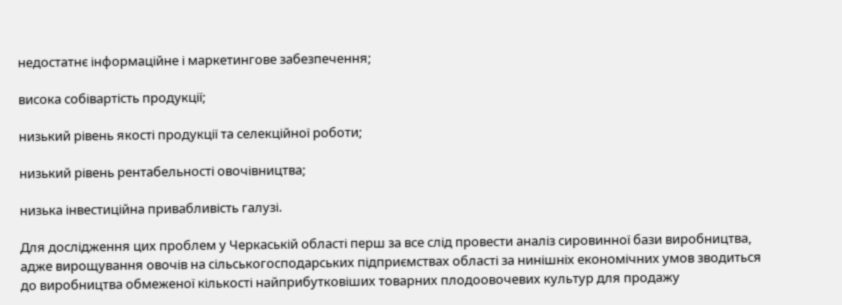недостатнє інформаційне і маркетингове забезпечення;

висока собівартість продукції;

низький рівень якості продукції та селекційної роботи;

низький рівень рентабельності овочівництва;

низька інвестиційна привабливість галузі.

Для дослідження цих проблем у Черкаській області перш за все слід провести аналіз сировинної бази виробництва, адже вирощування овочів на сільськогосподарських підприємствах області за нинішніх економічних умов зводиться до виробництва обмеженої кількості найприбутковіших товарних плодоовочевих культур для продажу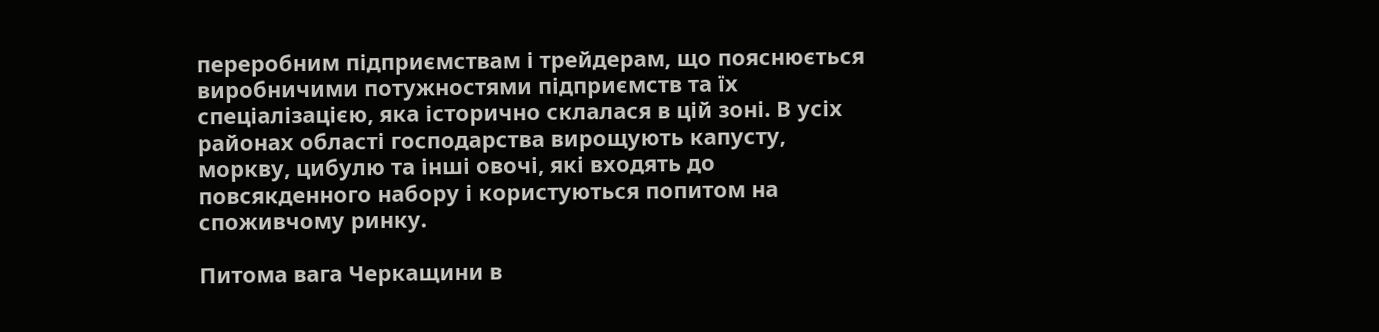переробним підприємствам і трейдерам, що пояснюється виробничими потужностями підприємств та їх спеціалізацією, яка історично склалася в цій зоні. В усіх районах області господарства вирощують капусту, моркву, цибулю та інші овочі, які входять до повсякденного набору і користуються попитом на споживчому ринку.

Питома вага Черкащини в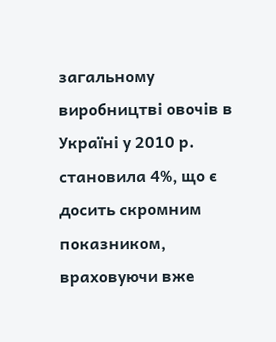загальному виробництві овочів в Україні у 2010 р. становила 4%, що є досить скромним показником, враховуючи вже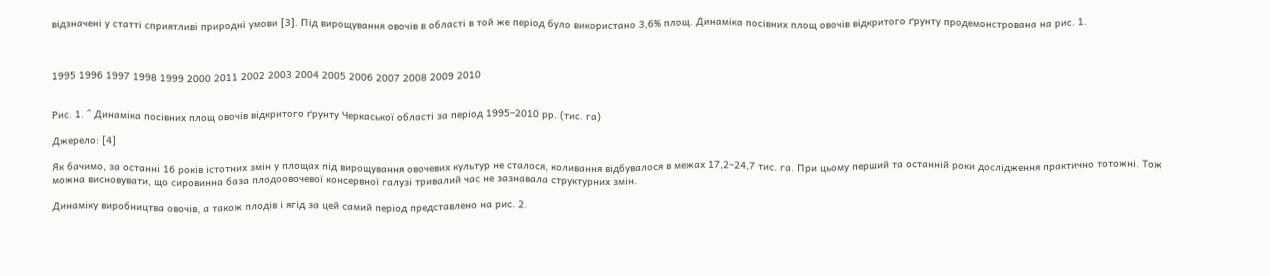відзначені у статті сприятливі природні умови [3]. Під вирощування овочів в області в той же період було використано 3,6% площ. Динаміка посівних площ овочів відкритого ґрунту продемонстрована на рис. 1.



1995 1996 1997 1998 1999 2000 2011 2002 2003 2004 2005 2006 2007 2008 2009 2010


Рис. 1. ^ Динаміка посівних площ овочів відкритого ґрунту Черкаської області за період 1995–2010 рр. (тис. га)

Джерело: [4]

Як бачимо, за останні 16 років істотних змін у площах під вирощування овочевих культур не сталося, коливання відбувалося в межах 17,2–24,7 тис. га. При цьому перший та останній роки дослідження практично тотожні. Тож можна висновувати, що сировинна база плодоовочевої консервної галузі тривалий час не зазнавала структурних змін.

Динаміку виробництва овочів, а також плодів і ягід за цей самий період представлено на рис. 2.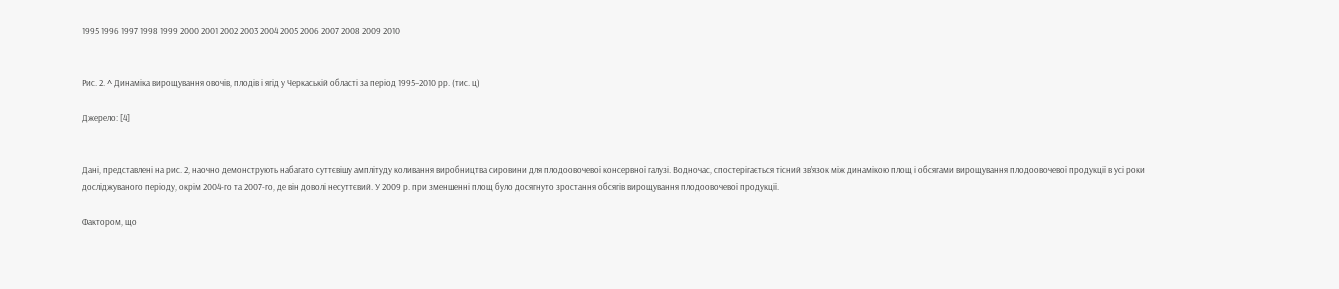1995 1996 1997 1998 1999 2000 2001 2002 2003 2004 2005 2006 2007 2008 2009 2010


Рис. 2. ^ Динаміка вирощування овочів, плодів і ягід у Черкаській області за період 1995–2010 рр. (тис. ц)

Джерело: [4]


Дані, представлені на рис. 2, наочно демонструють набагато суттєвішу амплітуду коливання виробництва сировини для плодоовочевої консервної галузі. Водночас, спостерігається тісний зв’язок між динамікою площ і обсягами вирощування плодоовочевої продукції в усі роки досліджуваного періоду, окрім 2004-го та 2007-го, де він доволі несуттєвий. У 2009 р. при зменшенні площ було досягнуто зростання обсягів вирощування плодоовочевої продукції.

Фактором, що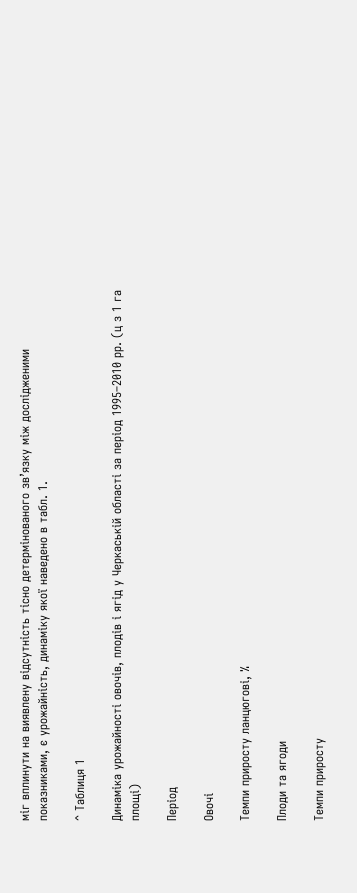міг вплинути на виявлену відсутність тісно детермінованого зв’язку між дослідженими показниками, є урожайність, динаміку якої наведено в табл. 1.

^ Таблиця 1

Динаміка урожайності овочів, плодів і ягід у Черкаській області за період 1995–2010 рр. (ц з 1 га площі)

Період

Овочі

Темпи приросту ланцюгові, %

Плоди та ягоди

Темпи приросту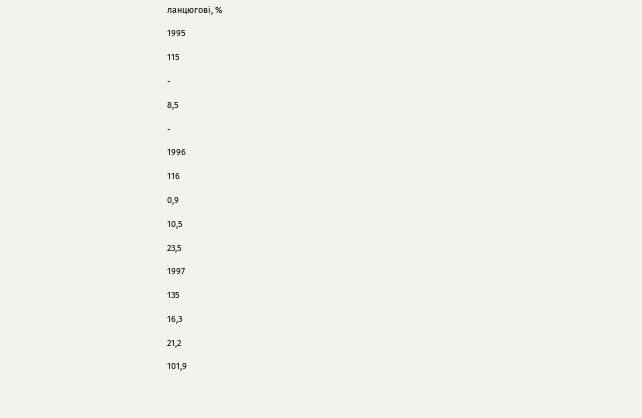ланцюгові, %

1995

115

-

8,5

-

1996

116

0,9

10,5

23,5

1997

135

16,3

21,2

101,9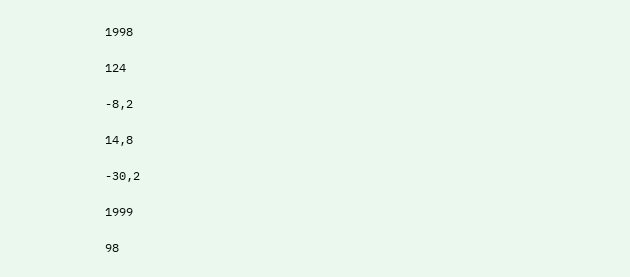1998

124

-8,2

14,8

-30,2

1999

98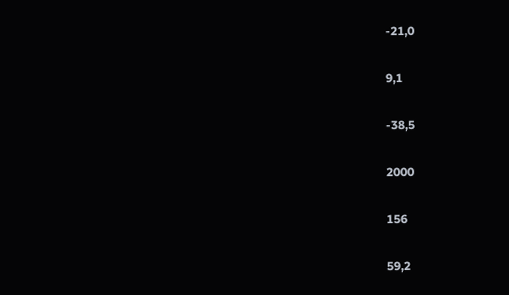-21,0

9,1

-38,5

2000

156

59,2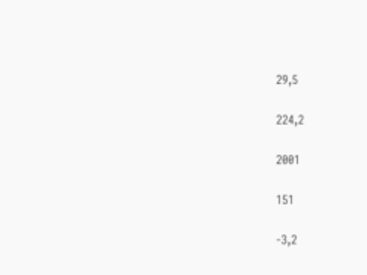29,5

224,2

2001

151

-3,2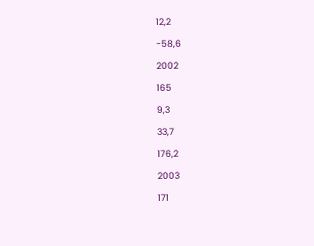12,2

-58,6

2002

165

9,3

33,7

176,2

2003

171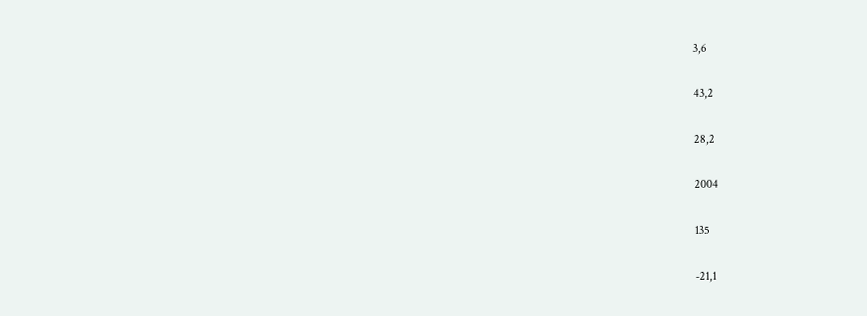3,6

43,2

28,2

2004

135

-21,1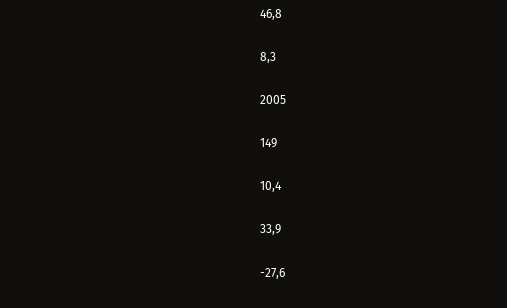46,8

8,3

2005

149

10,4

33,9

-27,6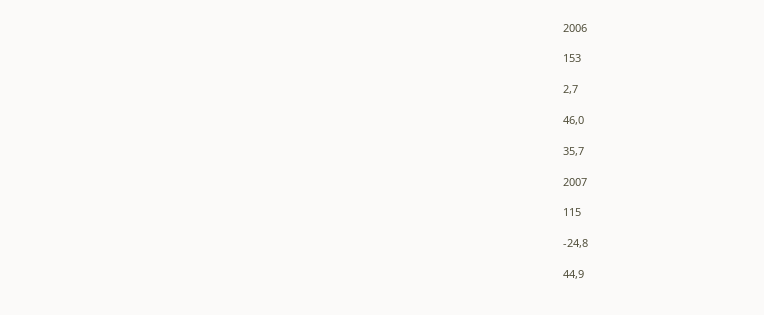2006

153

2,7

46,0

35,7

2007

115

-24,8

44,9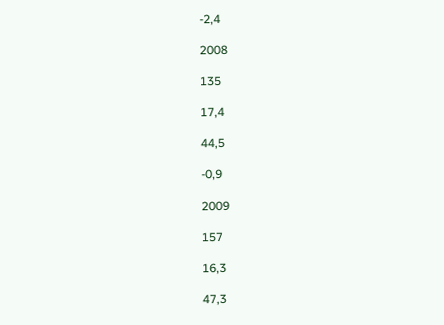-2,4

2008

135

17,4

44,5

-0,9

2009

157

16,3

47,3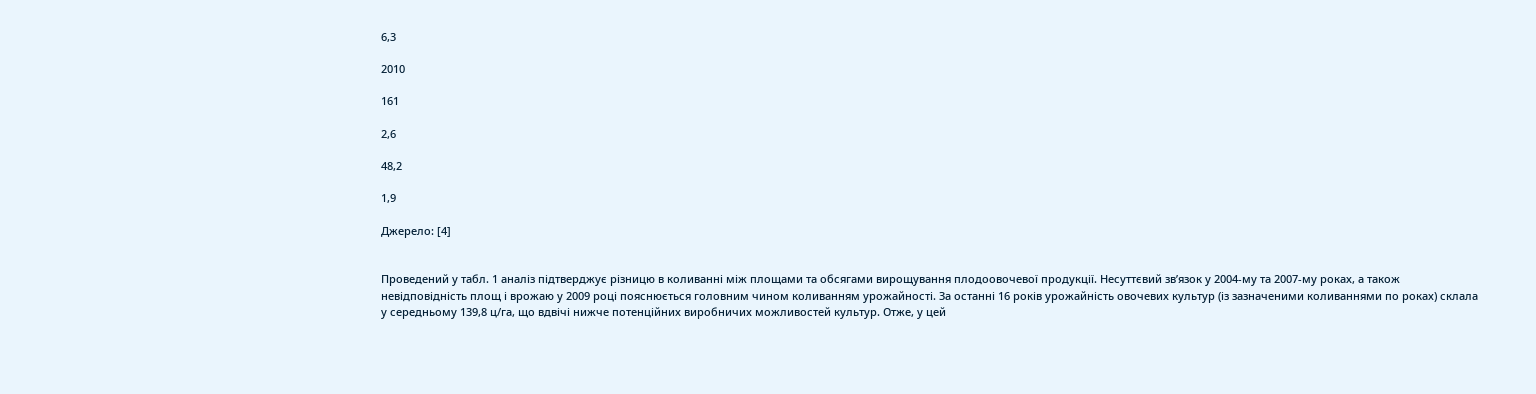6,3

2010

161

2,6

48,2

1,9

Джерело: [4]


Проведений у табл. 1 аналіз підтверджує різницю в коливанні між площами та обсягами вирощування плодоовочевої продукції. Несуттєвий зв’язок у 2004-му та 2007-му роках, а також невідповідність площ і врожаю у 2009 році пояснюється головним чином коливанням урожайності. За останні 16 років урожайність овочевих культур (із зазначеними коливаннями по роках) склала у середньому 139,8 ц/га, що вдвічі нижче потенційних виробничих можливостей культур. Отже, у цей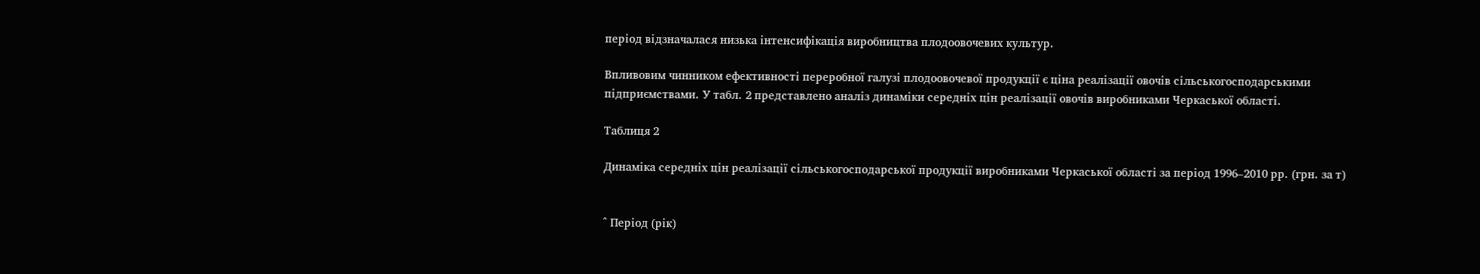період відзначалася низька інтенсифікація виробництва плодоовочевих культур.

Впливовим чинником ефективності переробної галузі плодоовочевої продукції є ціна реалізації овочів сільськогосподарськими підприємствами. У табл. 2 представлено аналіз динаміки середніх цін реалізації овочів виробниками Черкаської області.

Таблиця 2

Динаміка середніх цін реалізації сільськогосподарської продукції виробниками Черкаської області за період 1996–2010 рр. (грн. за т)


^ Період (рік)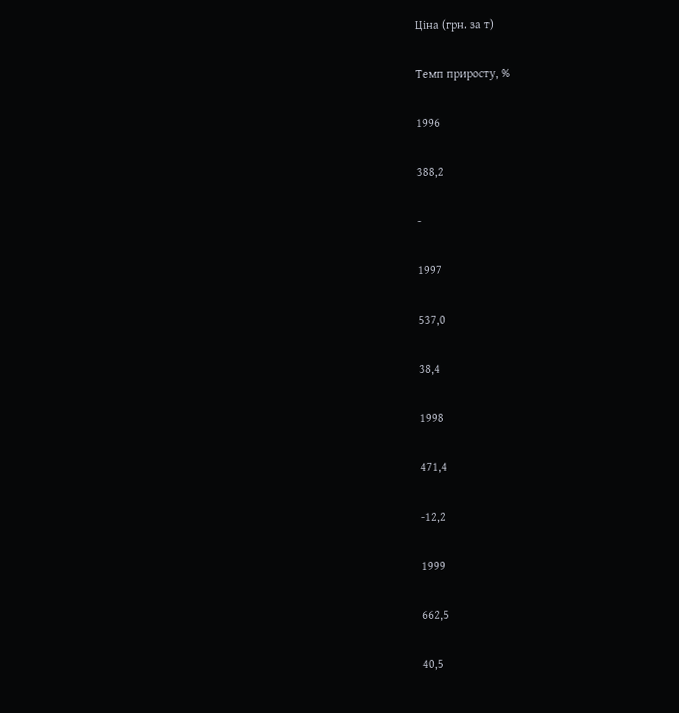Ціна (грн. за т)

Темп приросту, %

1996

388,2

-

1997

537,0

38,4

1998

471,4

-12,2

1999

662,5

40,5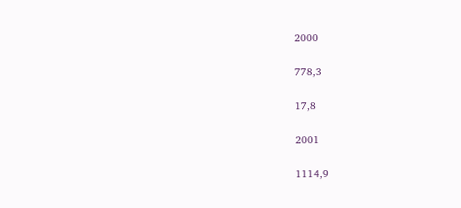2000

778,3

17,8

2001

1114,9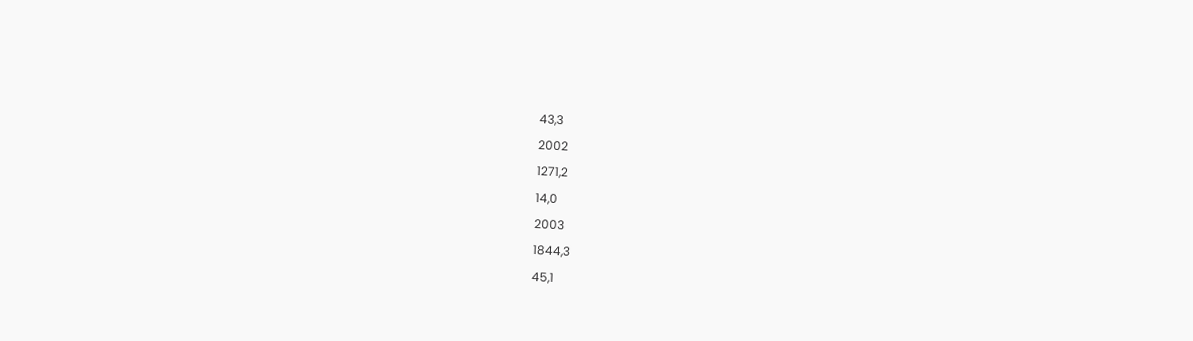43,3

2002

1271,2

14,0

2003

1844,3

45,1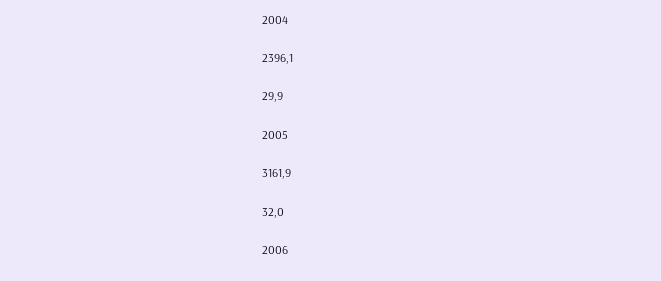2004

2396,1

29,9

2005

3161,9

32,0

2006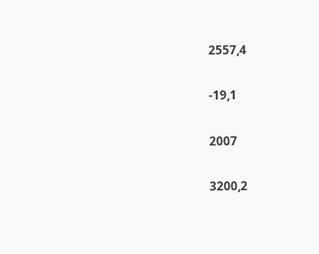2557,4

-19,1

2007

3200,2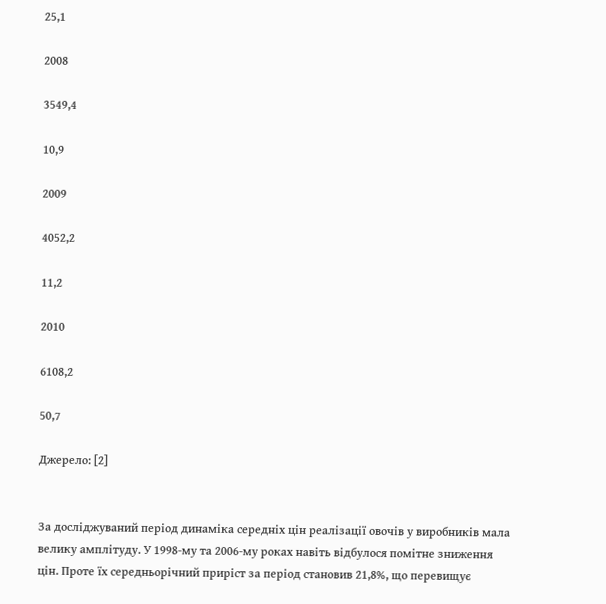25,1

2008

3549,4

10,9

2009

4052,2

11,2

2010

6108,2

50,7

Джерело: [2]


За досліджуваний період динаміка середніх цін реалізації овочів у виробників мала велику амплітуду. У 1998-му та 2006-му роках навіть відбулося помітне зниження цін. Проте їх середньорічний приріст за період становив 21,8%, що перевищує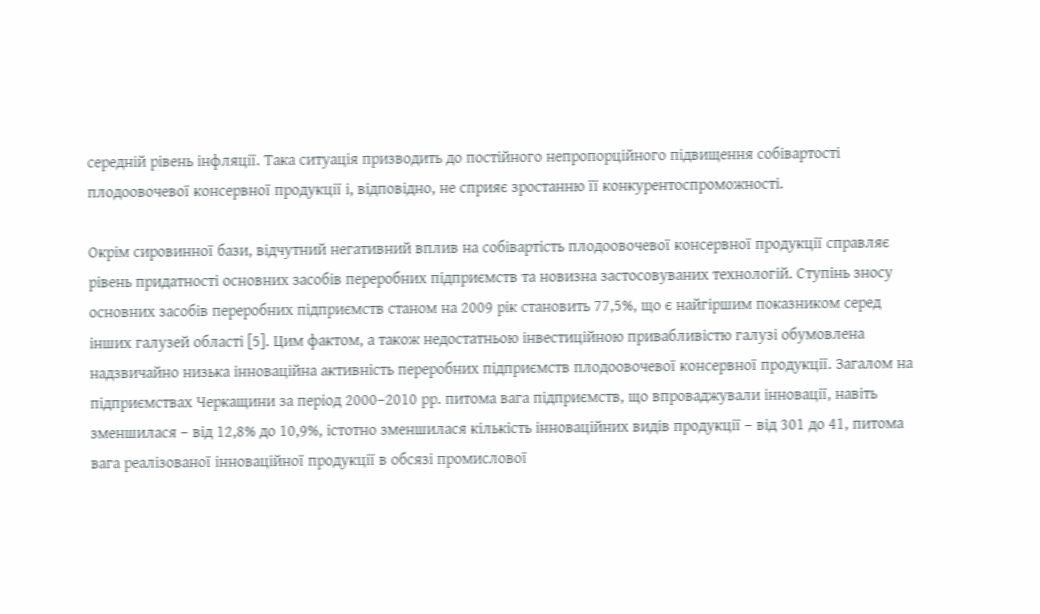середній рівень інфляції. Така ситуація призводить до постійного непропорційного підвищення собівартості плодоовочевої консервної продукції і, відповідно, не сприяє зростанню її конкурентоспроможності.

Окрім сировинної бази, відчутний негативний вплив на собівартість плодоовочевої консервної продукції справляє рівень придатності основних засобів переробних підприємств та новизна застосовуваних технологій. Ступінь зносу основних засобів переробних підприємств станом на 2009 рік становить 77,5%, що є найгіршим показником серед інших галузей області [5]. Цим фактом, а також недостатньою інвестиційною привабливістю галузі обумовлена надзвичайно низька інноваційна активність переробних підприємств плодоовочевої консервної продукції. Загалом на підприємствах Черкащини за період 2000–2010 рр. питома вага підприємств, що впроваджували інновації, навіть зменшилася – від 12,8% до 10,9%, істотно зменшилася кількість інноваційних видів продукції – від 301 до 41, питома вага реалізованої інноваційної продукції в обсязі промислової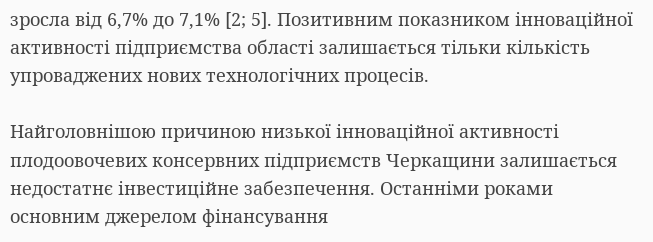зросла від 6,7% до 7,1% [2; 5]. Позитивним показником інноваційної активності підприємства області залишається тільки кількість упроваджених нових технологічних процесів.

Найголовнішою причиною низької інноваційної активності плодоовочевих консервних підприємств Черкащини залишається недостатнє інвестиційне забезпечення. Останніми роками основним джерелом фінансування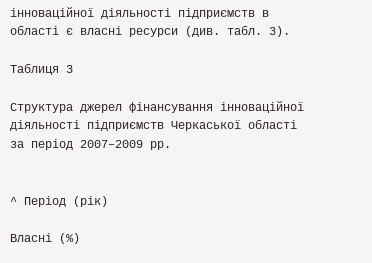інноваційної діяльності підприємств в області є власні ресурси (див. табл. 3).

Таблиця 3

Структура джерел фінансування інноваційної діяльності підприємств Черкаської області за період 2007–2009 рр.


^ Період (рік)

Власні (%)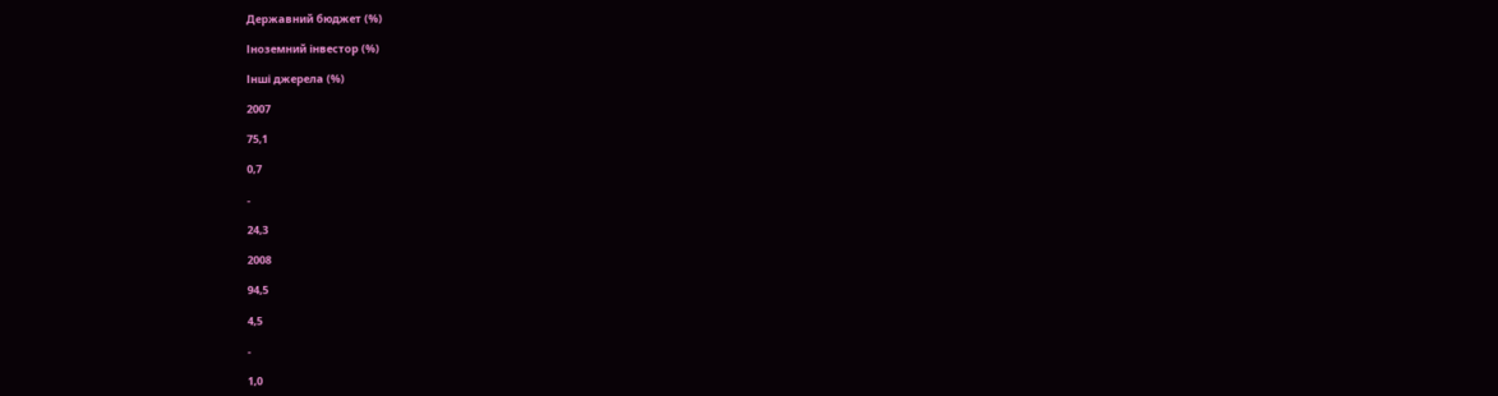Державний бюджет (%)

Іноземний інвестор (%)

Інші джерела (%)

2007

75,1

0,7

-

24,3

2008

94,5

4,5

-

1,0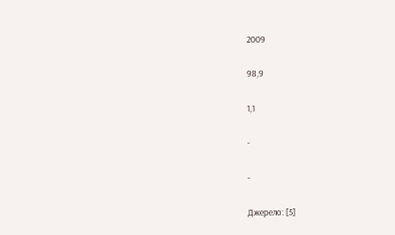2009

98,9

1,1

-

-

Джерело: [5]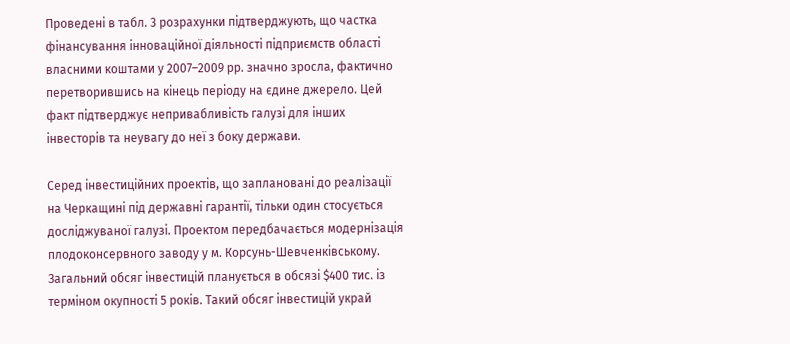Проведені в табл. 3 розрахунки підтверджують, що частка фінансування інноваційної діяльності підприємств області власними коштами у 2007–2009 рр. значно зросла, фактично перетворившись на кінець періоду на єдине джерело. Цей факт підтверджує непривабливість галузі для інших інвесторів та неувагу до неї з боку держави.

Серед інвестиційних проектів, що заплановані до реалізації на Черкащині під державні гарантії, тільки один стосується досліджуваної галузі. Проектом передбачається модернізація плодоконсервного заводу у м. Корсунь-Шевченківському. Загальний обсяг інвестицій планується в обсязі $400 тис. із терміном окупності 5 років. Такий обсяг інвестицій украй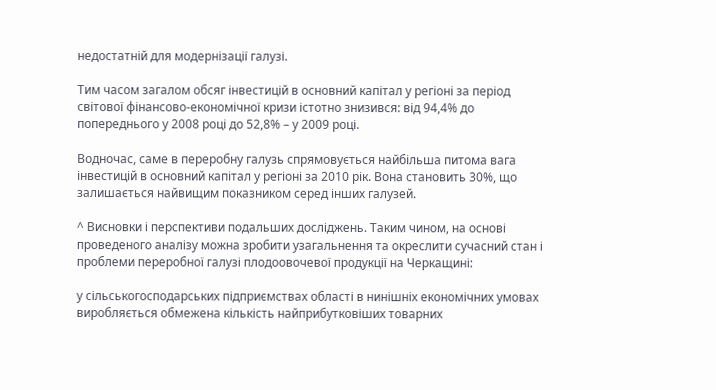недостатній для модернізації галузі.

Тим часом загалом обсяг інвестицій в основний капітал у регіоні за період світової фінансово-економічної кризи істотно знизився: від 94,4% до попереднього у 2008 році до 52,8% – у 2009 році.

Водночас, саме в переробну галузь спрямовується найбільша питома вага інвестицій в основний капітал у регіоні за 2010 рік. Вона становить 30%, що залишається найвищим показником серед інших галузей.

^ Висновки і перспективи подальших досліджень. Таким чином, на основі проведеного аналізу можна зробити узагальнення та окреслити сучасний стан і проблеми переробної галузі плодоовочевої продукції на Черкащині:

у сільськогосподарських підприємствах області в нинішніх економічних умовах виробляється обмежена кількість найприбутковіших товарних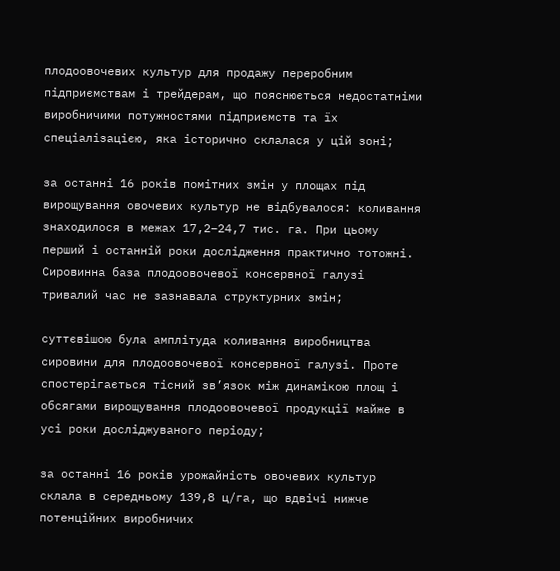плодоовочевих культур для продажу переробним підприємствам і трейдерам, що пояснюється недостатніми виробничими потужностями підприємств та їх спеціалізацією, яка історично склалася у цій зоні;

за останні 16 років помітних змін у площах під вирощування овочевих культур не відбувалося: коливання знаходилося в межах 17,2–24,7 тис. га. При цьому перший і останній роки дослідження практично тотожні. Сировинна база плодоовочевої консервної галузі тривалий час не зазнавала структурних змін;

суттєвішою була амплітуда коливання виробництва сировини для плодоовочевої консервної галузі. Проте спостерігається тісний зв’язок між динамікою площ і обсягами вирощування плодоовочевої продукції майже в усі роки досліджуваного періоду;

за останні 16 років урожайність овочевих культур склала в середньому 139,8 ц/га, що вдвічі нижче потенційних виробничих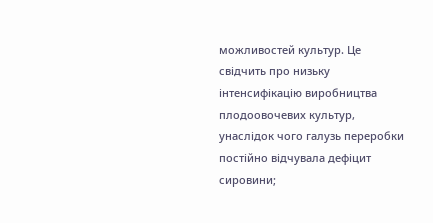можливостей культур. Це свідчить про низьку інтенсифікацію виробництва плодоовочевих культур, унаслідок чого галузь переробки постійно відчувала дефіцит сировини;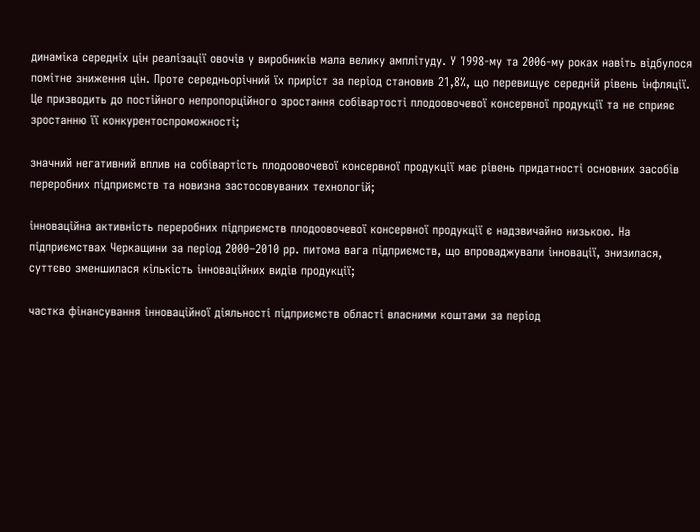динаміка середніх цін реалізації овочів у виробників мала велику амплітуду. У 1998-му та 2006-му роках навіть відбулося помітне зниження цін. Проте середньорічний їх приріст за період становив 21,8%, що перевищує середній рівень інфляції. Це призводить до постійного непропорційного зростання собівартості плодоовочевої консервної продукції та не сприяє зростанню її конкурентоспроможності;

значний негативний вплив на собівартість плодоовочевої консервної продукції має рівень придатності основних засобів переробних підприємств та новизна застосовуваних технологій;

інноваційна активність переробних підприємств плодоовочевої консервної продукції є надзвичайно низькою. На підприємствах Черкащини за період 2000–2010 рр. питома вага підприємств, що впроваджували інновації, знизилася, суттєво зменшилася кількість інноваційних видів продукції;

частка фінансування інноваційної діяльності підприємств області власними коштами за період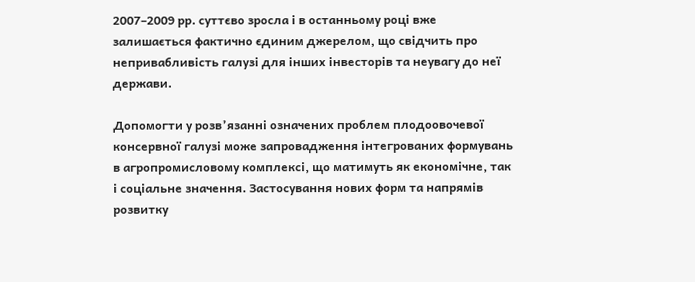2007–2009 рр. суттєво зросла і в останньому році вже залишається фактично єдиним джерелом, що свідчить про непривабливість галузі для інших інвесторів та неувагу до неї держави.

Допомогти у розв’язанні означених проблем плодоовочевої консервної галузі може запровадження інтегрованих формувань в агропромисловому комплексі, що матимуть як економічне, так і соціальне значення. Застосування нових форм та напрямів розвитку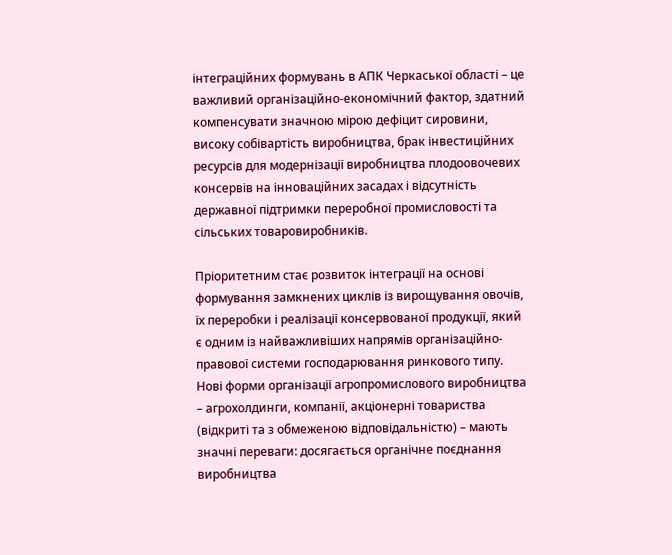інтеграційних формувань в АПК Черкаської області – це важливий організаційно-економічний фактор, здатний компенсувати значною мірою дефіцит сировини, високу собівартість виробництва, брак інвестиційних ресурсів для модернізації виробництва плодоовочевих консервів на інноваційних засадах і відсутність державної підтримки переробної промисловості та сільських товаровиробників.

Пріоритетним стає розвиток інтеграції на основі формування замкнених циклів із вирощування овочів, їх переробки і реалізації консервованої продукції, який є одним із найважливіших напрямів організаційно-правової системи господарювання ринкового типу. Нові форми організації агропромислового виробництва – агрохолдинги, компанії, акціонерні товариства (відкриті та з обмеженою відповідальністю) – мають значні переваги: досягається органічне поєднання виробництва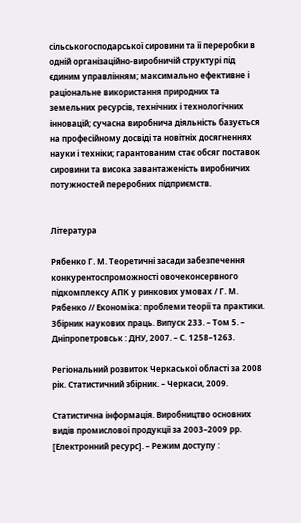сільськогосподарської сировини та її переробки в одній організаційно-виробничій структурі під єдиним управлінням; максимально ефективне і раціональне використання природних та земельних ресурсів, технічних і технологічних інновацій; сучасна виробнича діяльність базується на професійному досвіді та новітніх досягненнях науки і техніки; гарантованим стає обсяг поставок сировини та висока завантаженість виробничих потужностей переробних підприємств.


Література

Рябенко Г. М. Теоретичні засади забезпечення конкурентоспроможності овочеконсервного підкомплексу АПК у ринкових умовах / Г. М. Рябенко // Економіка: проблеми теорії та практики. Збірник наукових праць. Випуск 233. – Том 5. – Дніпропетровськ : ДНУ, 2007. – С. 1258–1263.

Регіональний розвиток Черкаської області за 2008 рік. Статистичний збірник. – Черкаси, 2009.

Статистична інформація. Виробництво основних видів промислової продукції за 2003–2009 рр. [Електронний ресурс]. – Режим доступу :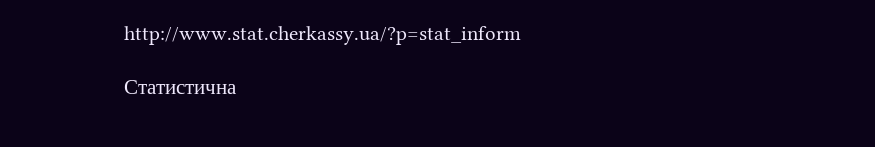http://www.stat.cherkassy.ua/?p=stat_inform

Статистична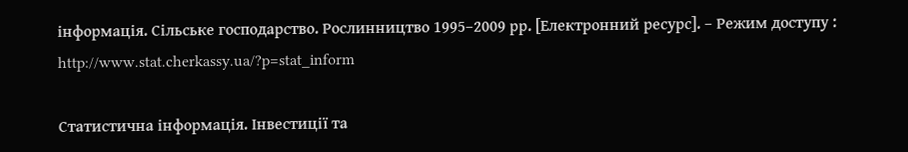інформація. Сільське господарство. Рослинництво 1995–2009 рр. [Електронний ресурс]. – Режим доступу : http://www.stat.cherkassy.ua/?p=stat_inform

Статистична інформація. Інвестиції та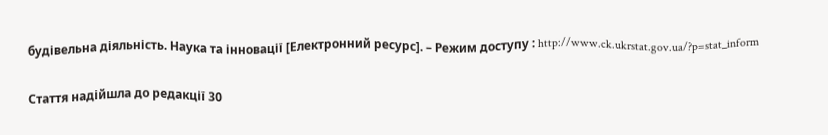будівельна діяльність. Наука та інновації [Електронний ресурс]. – Режим доступу : http://www.ck.ukrstat.gov.ua/?p=stat_inform

Стаття надійшла до редакції 30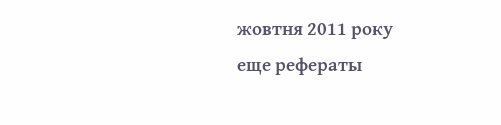жовтня 2011 року
еще рефераты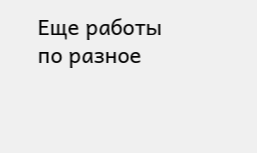Еще работы по разное